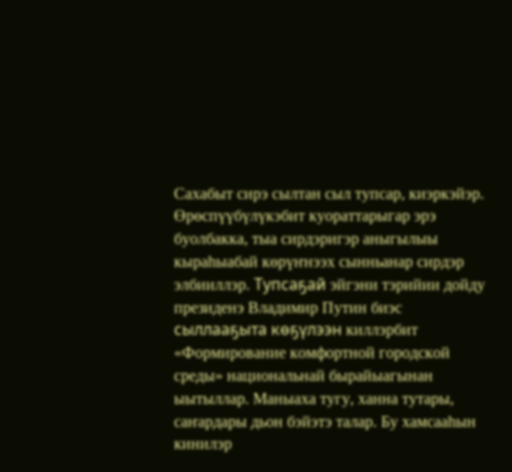Сахабыт сирэ сылтан сыл тупсар, киэркэйэр. Өрөспүүбүлүкэбит куораттарыгар эрэ буолбакка, тыа сирдэригэр аныгылыы кыраһыабай көрүҥнээх сынньанар сирдэр элбииллэр. Тупсаҕай эйгэни тэрийии дойду президенэ Владимир Путин биэс сыллааҕыта көҕүлээн киллэрбит «Формирование комфортной городской среды» национальнай бырайыагынан ыытыллар. Маныаха тугу, ханна тутары, саҥардары дьон бэйэтэ талар. Бу хамсааһын кинилэр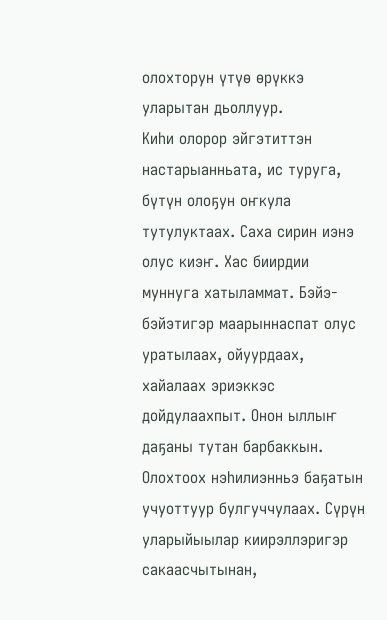олохторун үтүө өрүккэ уларытан дьоллуур.
Киһи олорор эйгэтиттэн настарыанньата, ис туруга, бүтүн олоҕун оҥкула тутулуктаах. Саха сирин иэнэ олус киэҥ. Хас биирдии муннуга хатыламмат. Бэйэ-бэйэтигэр маарыннаспат олус уратылаах, ойуурдаах, хайалаах эриэккэс дойдулаахпыт. Онон ыллыҥ даҕаны тутан барбаккын. Олохтоох нэһилиэнньэ баҕатын учуоттуур булгуччулаах. Сүрүн уларыйыылар киирэллэригэр сакаасчытынан,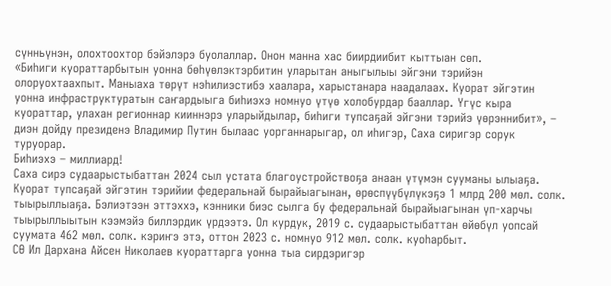сүнньүнэн, олохтоохтор бэйэлэрэ буолаллар. Онон манна хас биирдиибит кыттыан сөп.
«Биһиги куораттарбытын уонна бөһүөлэктэрбитин уларытан аныгылыы эйгэни тэрийэн олоруохтаахпыт. Маныаха төрүт нэһилиэстибэ хаалара, харыстанара наадалаах. Куорат эйгэтин уонна инфраструктуратын саҥардыыга биһиэхэ номнуо үтүө холобурдар бааллар. Үгүс кыра куораттар, улахан регионнар кииннэрэ уларыйдылар, биһиги тупсаҕай эйгэни тэрийэ үөрэннибит», – диэн дойду президенэ Владимир Путин былаас уорганнарыгар, ол иһигэр, Саха сиригэр сорук туруорар.
Биһиэхэ – миллиард!
Саха сирэ судаарыстыбаттан 2024 сыл устата благоустройствоҕа анаан үтүмэн сууманы ылыаҕа. Куорат тупсаҕай эйгэтин тэрийии федеральнай бырайыагынан, өрөспүүбүлүкэҕэ 1 млрд 200 мөл. солк. тыырыллыаҕа. Бэлиэтээн эттэххэ, кэнники биэс сылга бу федеральнай бырайыагынан үп-харчы тыырыллыытын кээмэйэ биллэрдик үрдээтэ. Ол курдук, 2019 с. судаарыстыбаттан өйөбүл уопсай суумата 462 мөл. солк. кэриҥэ этэ, оттон 2023 с. номнуо 912 мөл. солк. куоһарбыт.
СӨ Ил Дархана Айсен Николаев куораттарга уонна тыа сирдэригэр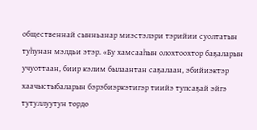общественнай сынньанар миэстэлэри тэрийии суолтатын туһунан мэлдьи этэр. «Бу хамсааһын олохтоохтор баҕаларын учуоттаан, биир кэлим былаантан саҕалаан, эбийиэктэр хаачыстыбаларын бэрэбиэркэтигэр тиийэ тупсаҕай эйгэ тутуллуутун төрдө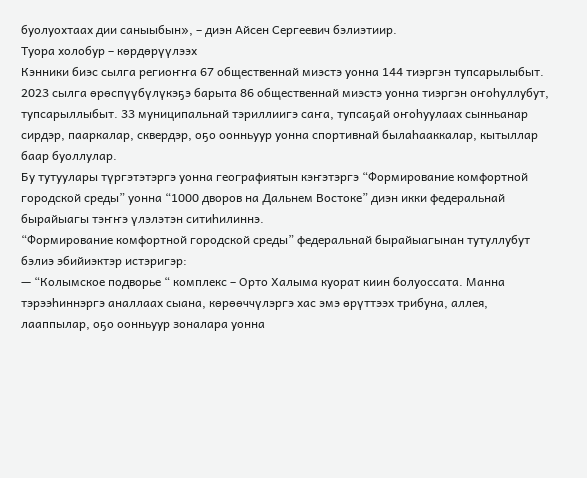буолуохтаах дии саныыбын», – диэн Айсен Сергеевич бэлиэтиир.
Туора холобур – көрдөрүүлээх
Кэнники биэс сылга региоҥҥа 67 общественнай миэстэ уонна 144 тиэргэн тупсарылыбыт. 2023 сылга өрөспүүбүлүкэҕэ барыта 86 общественнай миэстэ уонна тиэргэн оҥоһуллубут, тупсарыллыбыт. 33 муниципальнай тэриллиигэ саҥа, тупсаҕай оҥоһуулаах сынньанар сирдэр, пааркалар, сквердэр, оҕо оонньуур уонна спортивнай былаһааккалар, кытыллар баар буоллулар.
Бу тутуулары түргэтэтэргэ уонна географиятын кэҥэтэргэ “Формирование комфортной городской среды” уонна “1000 дворов на Дальнем Востоке” диэн икки федеральнай бырайыагы тэҥҥэ үлэлэтэн ситиһилиннэ.
“Формирование комфортной городской среды” федеральнай бырайыагынан тутуллубут бэлиэ эбийиэктэр истэригэр:
— “Колымское подворье “ комплекс – Орто Халыма куорат киин болуоссата. Манна тэрээһиннэргэ аналлаах сыана, көрөөччүлэргэ хас эмэ өрүттээх трибуна, аллея, лааппылар, оҕо оонньуур зоналара уонна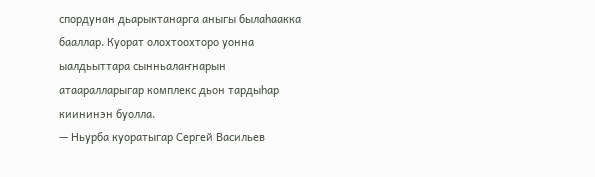спордунан дьарыктанарга аныгы былаһаакка бааллар. Куорат олохтоохторо уонна ыалдьыттара сынньалаҥнарын атааралларыгар комплекс дьон тардыһар киининэн буолла.
— Ньурба куоратыгар Сергей Васильев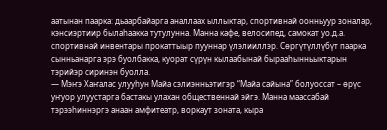аатынан паарка: дьаарбайарга аналлаах ыллыктар, спортивнай оонньуур зоналар, кэнсиэртиир былаһаакка тутулунна. Манна кафе, велосипед, самокат уо.д.а. спортивнай инвентары прокаттыыр пууннар үлэлииллэр. Сөргүтүллүбүт паарка сынньанарга эрэ буолбакка, куорат сүрүн кылаабынай бырааһынньыктарын тэрийэр сиринэн буолла.
— Мэҥэ Хаҥалас улууһун Майа сэлиэнньэтигэр “Майа сайына” болуоссат – өрүс уҥуор улуустарга бастакы улахан общественнай эйгэ. Манна маассабай тэрээһиннэргэ анаан амфитеатр, воркаут зоната, кыра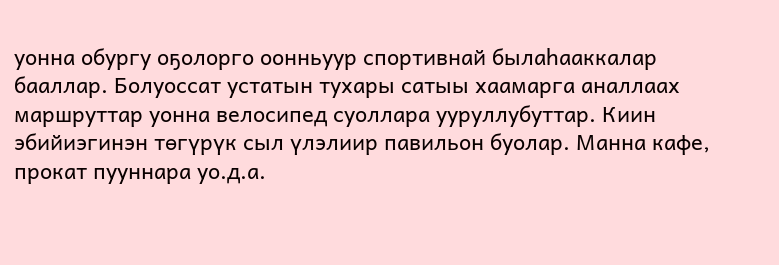уонна обургу оҕолорго оонньуур спортивнай былаһааккалар бааллар. Болуоссат устатын тухары сатыы хаамарга аналлаах маршруттар уонна велосипед суоллара ууруллубуттар. Киин эбийиэгинэн төгүрүк сыл үлэлиир павильон буолар. Манна кафе, прокат пууннара уо.д.а.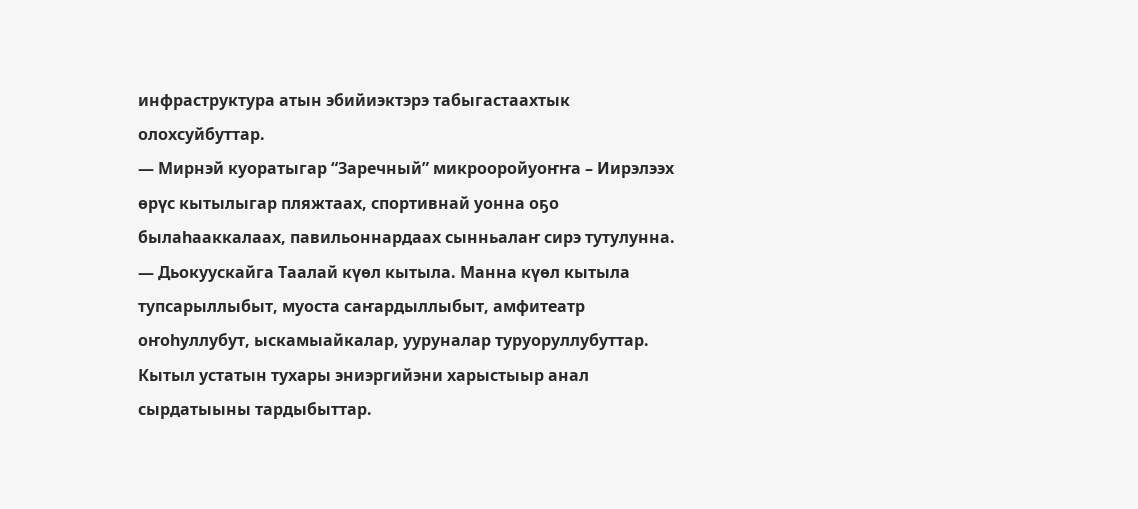инфраструктура атын эбийиэктэрэ табыгастаахтык олохсуйбуттар.
— Мирнэй куоратыгар “Заречный” микрооройуоҥҥа – Иирэлээх өрүс кытылыгар пляжтаах, спортивнай уонна оҕо былаһааккалаах, павильоннардаах сынньалаҥ сирэ тутулунна.
— Дьокуускайга Таалай күөл кытыла. Манна күөл кытыла тупсарыллыбыт, муоста саҥардыллыбыт, амфитеатр оҥоһуллубут, ыскамыайкалар, ууруналар туруоруллубуттар. Кытыл устатын тухары эниэргийэни харыстыыр анал сырдатыыны тардыбыттар.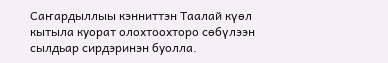Саҥардыллыы кэнниттэн Таалай күөл кытыла куорат олохтоохторо сөбүлээн сылдьар сирдэринэн буолла.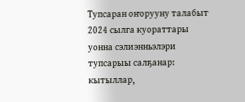Тупсаран оҥорууну талабыт
2024 сылга куораттары уонна сэлиэнньэлэри тупсарыы салҕанар: кытыллар,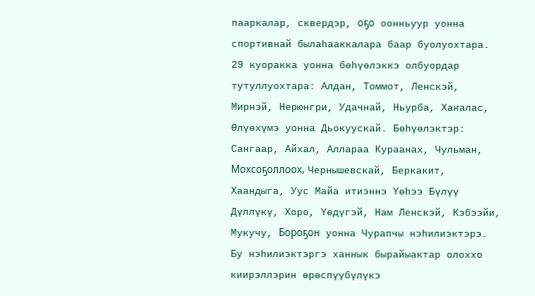пааркалар, сквердэр, оҕо оонньуур уонна спортивнай былаһааккалара баар буолуохтара. 29 куоракка уонна бөһүөлэккэ олбуордар тутуллуохтара: Алдан, Томмот, Ленскэй, Мирнэй, Нерюнгри, Удачнай, Ньурба, Хаҥалас, Өлүөхүмэ уонна Дьокуускай. Бөһүөлэктэр: Сангаар, Айхал, Аллараа Кураанах, Чульман, Мохсоҕоллоох, Чернышевскай, Беркакит, Хаандыга, Уус Майа итиэннэ Үөһээ Бүлүү Дүллүкү, Хоро, Үөдүгэй, Нам Ленскэй, Кэбээйи, Мукучу, Бороҕон уонна Чурапчы нэһилиэктэрэ. Бу нэһилиэктэргэ ханнык бырайыактар олоххо киирэллэрин өрөспүүбүлүкэ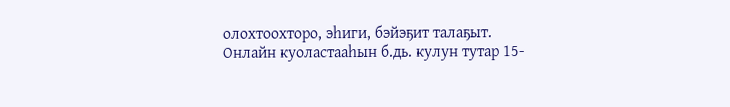олохтоохторо, эһиги, бэйэҕит талаҕыт. Онлайн куоластааһын б.дь. кулун тутар 15-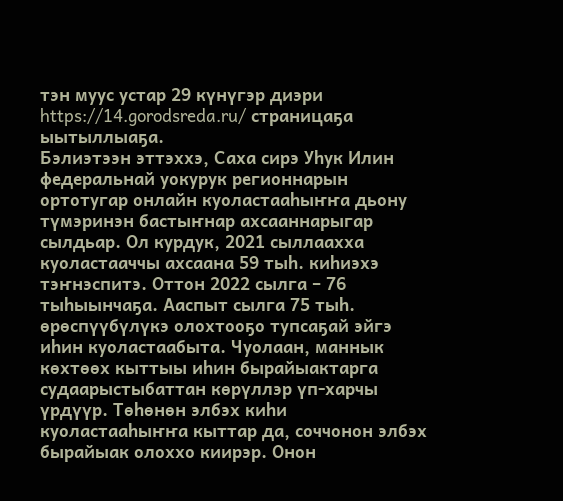тэн муус устар 29 күнүгэр диэри https://14.gorodsreda.ru/ страницаҕа ыытыллыаҕа.
Бэлиэтээн эттэххэ, Саха сирэ Уһук Илин федеральнай уокурук регионнарын ортотугар онлайн куоластааһыҥҥа дьону түмэринэн бастыҥнар ахсааннарыгар сылдьар. Ол курдук, 2021 сыллаахха куоластааччы ахсаана 59 тыһ. киһиэхэ тэҥнэспитэ. Оттон 2022 сылга – 76 тыһыынчаҕа. Ааспыт сылга 75 тыһ. өрөспүүбүлүкэ олохтооҕо тупсаҕай эйгэ иһин куоластаабыта. Чуолаан, маннык көхтөөх кыттыы иһин бырайыактарга судаарыстыбаттан көрүллэр үп-харчы үрдүүр. Төһөнөн элбэх киһи куоластааһыҥҥа кыттар да, соччонон элбэх бырайыак олоххо киирэр. Онон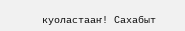куоластааҥ! Сахабыт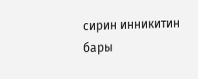сирин инникитин бары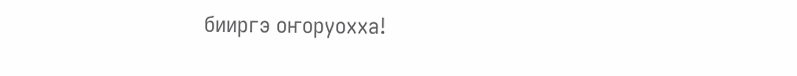бииргэ оҥоруохха!